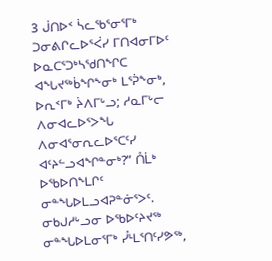3 ᒎᑎᐅᑉ ᓵᓚᖃᕐᓂᕐᒥᒃ ᑐᓂᕕᒋᓚᐅᕐᐹᓯ ᒥᑎᐊᓂᒥᐅᑦ ᐅᓇᑕᕐᑐᒃᓴᖁᑎᖏᑕ ᐊᖓᔪᖅᑳᖏᖕᓂᒃ ᒪᕐᕉᖕᓂᒃ, ᐅᕆᑉᒥᒃ ᔩᐱᒥᒡᓗ; ᓱᓇᒥᒡᓕ ᐱᓂᐊᓚᐅᕐᐳᖓ ᐱᓂᐊᕐᓂᕆᓚᐅᕐᑕᑦᓯ ᐊᑦᔨᓪᓗᐊᖏᓐᓂᒃ?” ᑍᒫᒃ ᐅᖃᐅᑎᖕᒪᒋᑦ ᓂᓐᖓᐅᒪᓗᐊᕈᓐᓃᕐᐳᑦ.
ᓂᑲᒍᓱᒡᓗᓂ ᐅᖃᐅᑦᔨᔪᖅ ᓂᓐᖓᐅᒪᓂᕐᒥᒃ ᓮᒻᒪᕐᑎᑦᓯᕗᖅ,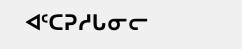ᐊᑦᑕᕈᓱᒐᓂᓕ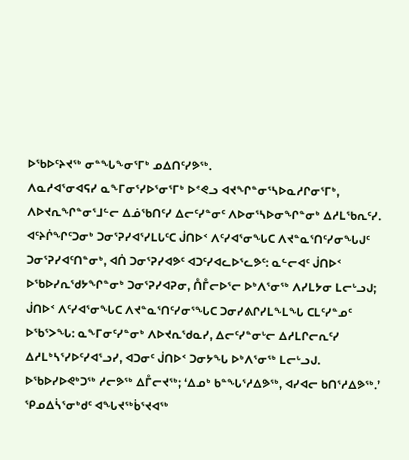ᐅᖃᐅᑦᔨᔪᖅ ᓂᓐᖓᖕᓂᕐᒥᒃ ᓄᐃᑎᑦᓯᕗᖅ.
ᐱᓇᓱᐊᕐᓂᐊᕋᓯ ᓇᖕᒥᓂᕐᓯᐅᕐᓂᕐᒥᒃ ᐅᕝᕙᓗ ᐊᔪᖏᓐᓂᕐᓴᐅᓇᓱᒋᓂᕐᒥᒃ, ᐱᐅᔪᕆᖏᓐᓂᕐᒧᓪᓕ ᐃᓅᖃᑎᑦᓯ ᐃᓕᑦᓯᓐᓂᑦ ᐱᐅᓂᕐᓴᐅᓂᖏᓐᓂᒃ ᐃᓱᒪᖃᕆᑦᓯ.
ᐊᑦᔨᒌᖏᑦᑐᓂᒃ ᑐᓂᕐᕈᓯᐊᕐᓯᒪᒐᑦᑕ ᒎᑎᐅᑉ ᐱᑦᓯᐊᕐᓂᖓᑕ ᐱᔪᓐᓇᕐᑎᑦᓯᓂᖓᒍᑦ ᑐᓂᕐᕈᓯᐊᑦᑎᓐᓂᒃ, ᐊᑏ ᑐᓂᕐᕈᓯᐊᕗᑦ ᐊᑐᑦᓯᐊᓚᐅᕐᓚᕗᑦ: ᓇᓪᓕᐊᑦ ᒎᑎᐅᑉ ᐅᖃᐅᓯᕆᖁᔭᖏᓐᓂᒃ ᑐᓂᕐᕈᓯᐊᕈᓂ, ᑍᒤᓕᐅᕐᓕ ᐅᒃᐱᕐᓂᖅ ᐱᓯᒪᔭᓂ ᒪᓕᒡᓗᒍ;
ᒎᑎᐅᑉ ᐱᑦᓯᐊᕐᓂᖓᑕ ᐱᔪᓐᓇᕐᑎᑦᓯᓂᕐᖓᑕ ᑐᓂᓯᕕᒋᓯᒪᖕᒪᖓ ᑕᒪᑦᓯᓐᓄᑦ ᐅᖃᕐᐳᖓ: ᓇᖕᒥᓂᑦᓯᓐᓂᒃ ᐱᐅᔪᕆᖁᓇᓯ, ᐃᓕᑦᓯᓐᓂᒡᓕ ᐃᓱᒪᒋᓕᕆᑦᓯ ᐃᓱᒪᒃᓴᕐᓯᐅᑦᓯᐊᕐᓗᓯ, ᐊᑐᓂᑦ ᒎᑎᐅᑉ ᑐᓂᔭᖓ ᐅᒃᐱᕐᓂᖅ ᒪᓕᒡᓗᒍ.
ᐅᖃᐅᓯᐅᕙᒃᑐᖅ ᓱᓕᕗᖅ ᐃᒤᓕᔪᖅ; ‘ᐃᓄᒃ ᑲᓐᖓᕐᓱᐃᕗᖅ, ᐊᓯᐊᓕ ᑲᑎᕐᓱᐃᕗᖅ.’
ᕿᓄᐃᓵᕐᓂᒃᑯᑦ ᐊᖓᔪᖅᑳᕐᔪᐊᖅ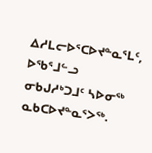ᐃᓱᒪᓕᐅᕐᑕᐅᔪᓐᓇᕐᒪᑦ, ᐅᖃᕐᒧᓪᓗ ᓂᑲᒍᓱᒃᑐᒧᑦ ᓴᐅᓂᖅ ᓇᑲᑕᐅᔪᓐᓇᕐᐳᖅ.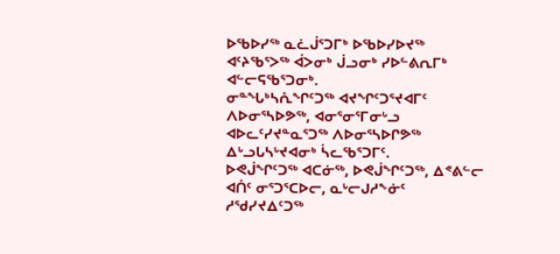ᐅᖃᐅᓯᖅ ᓇᓛᒎᕐᑐᒥᒃ ᐅᖃᐅᓯᐅᔪᖅ ᐊᑦᔨᖃᕐᐳᖅ ᐋᐳᓂᒃ ᒎᓗᓂᒃ ᓯᐅᓪᕕᕆᒥᒃ ᐊᓪᓕᕋᖃᕐᑐᓂᒃ.
ᓂᓐᖓᒃᓴᕅᖏᑦᑐᖅ ᐊᔪᖏᑦᑐᕐᔪᐊᒥᑦ ᐱᐅᓂᕐᓴᐅᕗᖅ, ᐊᓂᕐᓂᕐᒥᓂᒡᓗ ᐊᐅᓚᑦᓯᔪᓐᓇᕐᑐᖅ ᐱᐅᓂᕐᓴᐅᒋᕗᖅ ᐃᒡᓗᒐᓴᒡᔪᐊᓂᒃ ᓵᓚᖃᕐᑐᒥᑦ.
ᐅᕙᒎᖏᑦᑐᖅ ᐊᑕᓃᖅ, ᐅᕙᒎᖏᑦᑐᖅ, ᐃᕝᕕᓪᓕ ᐊᑏᑦ ᓂᕐᑐᕐᑕᐅᓕ, ᓇᒡᓕᒍᓱᖕᓃᑦ ᓱᖁᓯᔪᐃᑦᑐᖅ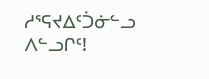ᓱᕐᕋᔪᐃᑦᑑᓃᓪᓗ ᐱᓪᓗᒋᑦ!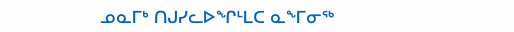ᓄᓇᒥᒃ ᑎᒍᓯᓚᐅᖏᒻᒪᑕ ᓇᖕᒥᓂᖅ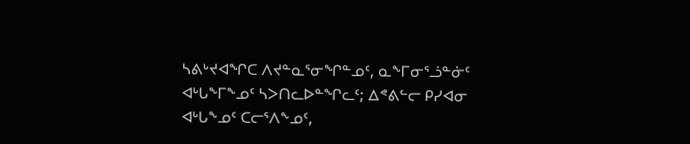ᓴᕕᒡᔪᐊᖏᑕ ᐱᔪᓐᓇᕐᓂᖏᓐᓄᑦ, ᓇᖕᒥᓂᕐᓘᓐᓃᑦ ᐊᒡᒐᖕᒥᖕᓄᑦ ᓴᐳᑎᓚᐅᓐᖏᓚᑦ; ᐃᕝᕕᓪᓕ ᑭᓯᐊᓂ ᐊᒡᒐᖕᓄᑦ ᑕᓕᕐᐱᖕᓄᑦ,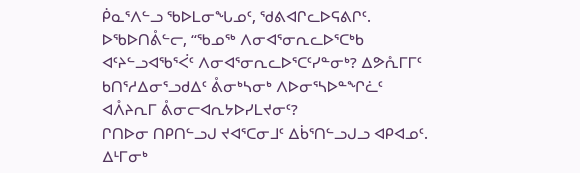ᑮᓇᕐᐱᓪᓗ ᖃᐅᒪᓂᖓᓄᑦ, ᖁᕕᐊᒋᓚᐅᕋᕕᒋᑦ.
ᐅᖃᐅᑎᕔᓪᓕ, “ᖃᓄᖅ ᐱᓂᐊᕐᓂᕆᓚᐅᕐᑕᒃᑲ ᐊᑦᔨᓪᓗᐊᖃᕐᐹᑦ ᐱᓂᐊᕐᓂᕆᓚᐅᕐᑕᑦᓯᓐᓂᒃ? ᐃᕗᕅᒥᒥᑦ ᑲᑎᕐᓱᐃᓂᕐᓗᑯᐃᑦ ᕔᓂᒃᓴᓂᒃ ᐱᐅᓂᕐᓴᐅᓐᖏᓛᑦ ᐊᐰᔨᕆᒥ ᕔᓂᓕᐊᕆᔭᐅᓯᒪᔪᓂᑦ?
ᒋᑎᐅᓂ ᑎᑭᑎᓪᓗᒍ ᔪᐊᕐᑕᓂᒧᑦ ᐃᑳᕐᑎᓪᓗᒍᓗ ᐊᑭᐊᓄᑦ. ᐃᒻᒥᓂᒃ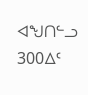ᐊᖑᑎᓪᓗ 300ᐃᑦ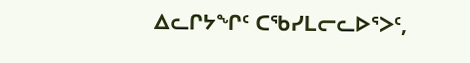ᐃᓚᒋᔭᖏᑦ ᑕᖃᓯᒪᓕᓚᐅᕐᐳᑦ,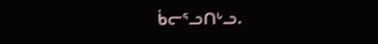ᑳᓕᕐᓗᑎᒡᓗ.